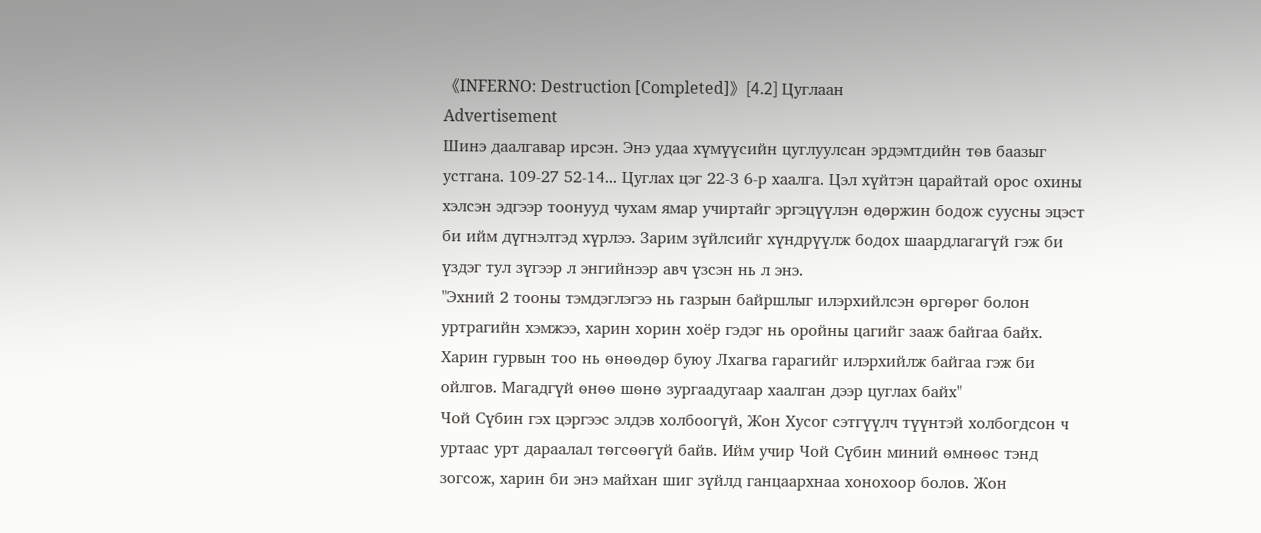《INFERNO: Destruction [Completed]》[4.2] Цуглаан
Advertisement
Шинэ даалгавар ирсэн. Энэ удаа хүмүүсийн цуглуулсан эрдэмтдийн тѳв баазыг устгана. 109-27 52-14... Цуглах цэг 22-3 6-р хаалга. Цэл хүйтэн царайтай орос охины хэлсэн эдгээр тоонууд чухам ямар учиртайг эргэцүүлэн өдөржин бодож суусны эцэст би ийм дүгнэлтэд хүрлээ. Зарим зүйлсийг хүндрүүлж бодох шаардлагагүй гэж би үздэг тул зүгээр л энгийнээр авч үзсэн нь л энэ.
"Эхний 2 тооны тэмдэглэгээ нь газрын байршлыг илэрхийлсэн ѳргѳрѳг болон уртрагийн хэмжээ, харин хорин хоёр гэдэг нь оройны цагийг зааж байгаа байх. Харин гурвын тоо нь ѳнѳѳдѳр буюу Лхагва гарагийг илэрхийлж байгаа гэж би ойлгов. Магадгүй ѳнѳѳ шѳнѳ зургаадугаар хаалган дээр цуглах байх"
Чой Сүбин гэх цэргээс элдэв холбоогүй, Жон Хусог сэтгүүлч түүнтэй холбогдсон ч уртаас урт дараалал тѳгсѳѳгүй байв. Ийм учир Чой Сүбин миний ѳмнѳѳс тэнд зогсож, харин би энэ майхан шиг зүйлд ганцаархнаа хонохоор болов. Жон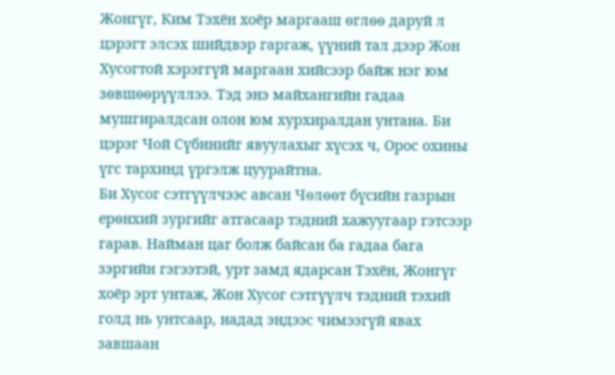Жонгүг, Ким Тэхён хоёр маргааш ѳглѳѳ даруй л цэрэгт элсэх шийдвэр гаргаж, үүний тал дээр Жон Хусогтой хэрэггүй маргаан хийсээр байж нэг юм зѳвшѳѳрүүллээ. Тэд энэ майхангийн гадаа мушгиралдсан олон юм хурхиралдан унтана. Би цэрэг Чой Сүбинийг явуулахыг хүсэх ч, Орос охины үгс тархинд үргэлж цуурайтна.
Би Хусог сэтгүүлчээс авсан Чѳлѳѳт бүсийн газрын ерѳнхий зургийг атгасаар тэдний хажуугаар гэтсээр гарав. Найман цаг болж байсан ба гадаа бага зэргийн гэгээтэй, урт замд ядарсан Тэхён, Жонгүг хоёр эрт унтаж, Жон Хусог сэтгүүлч тэдний тэхий голд нь унтсаар, надад эндээс чимээгүй явах завшаан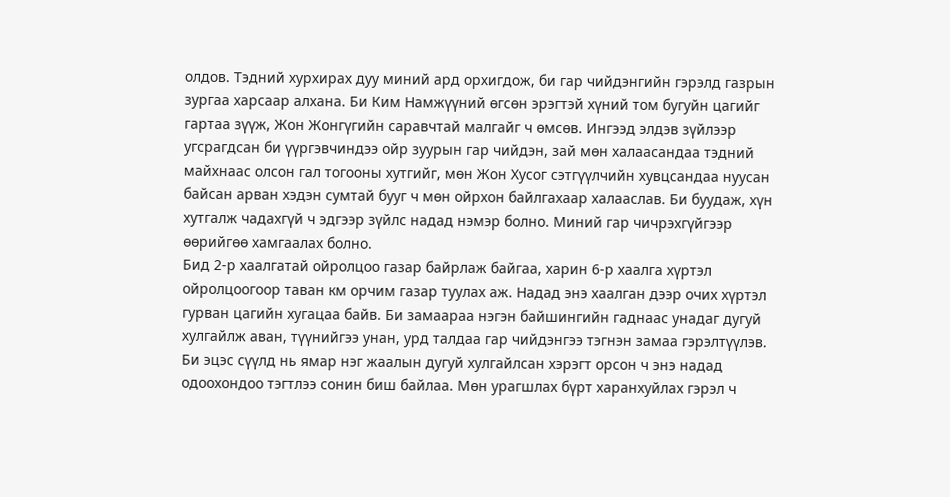олдов. Тэдний хурхирах дуу миний ард орхигдож, би гар чийдэнгийн гэрэлд газрын зургаа харсаар алхана. Би Ким Намжүүний ѳгсѳн эрэгтэй хүний том бугуйн цагийг гартаа зүүж, Жон Жонгүгийн саравчтай малгайг ч ѳмсѳв. Ингээд элдэв зүйлээр угсрагдсан би үүргэвчиндээ ойр зуурын гар чийдэн, зай мѳн халаасандаа тэдний майхнаас олсон гал тогооны хутгийг, мѳн Жон Хусог сэтгүүлчийн хувцсандаа нуусан байсан арван хэдэн сумтай бууг ч мѳн ойрхон байлгахаар халааслав. Би буудаж, хүн хутгалж чадахгүй ч эдгээр зүйлс надад нэмэр болно. Миний гар чичрэхгүйгээр ѳѳрийгѳѳ хамгаалах болно.
Бид 2-р хаалгатай ойролцоо газар байрлаж байгаа, харин 6-р хаалга хүртэл ойролцоогоор таван км орчим газар туулах аж. Надад энэ хаалган дээр очих хүртэл гурван цагийн хугацаа байв. Би замаараа нэгэн байшингийн гаднаас унадаг дугуй хулгайлж аван, түүнийгээ унан, урд талдаа гар чийдэнгээ тэгнэн замаа гэрэлтүүлэв. Би эцэс сүүлд нь ямар нэг жаалын дугуй хулгайлсан хэрэгт орсон ч энэ надад одоохондоо тэгтлээ сонин биш байлаа. Мѳн урагшлах бүрт харанхуйлах гэрэл ч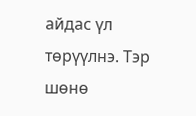айдас үл тѳрүүлнэ. Тэр шѳнѳ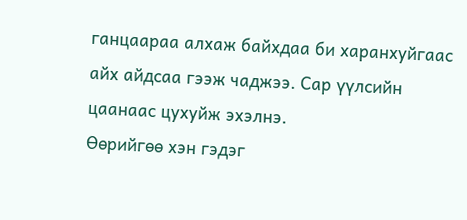ганцаараа алхаж байхдаа би харанхуйгаас айх айдсаа гээж чаджээ. Сар үүлсийн цаанаас цухуйж эхэлнэ.
Ѳѳрийгѳѳ хэн гэдэг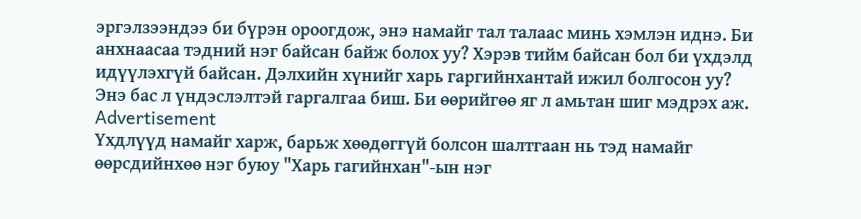эргэлзээндээ би бүрэн ороогдож, энэ намайг тал талаас минь хэмлэн иднэ. Би анхнаасаа тэдний нэг байсан байж болох уу? Хэрэв тийм байсан бол би үхдэлд идүүлэхгүй байсан. Дэлхийн хүнийг харь гаргийнхантай ижил болгосон уу? Энэ бас л үндэслэлтэй гаргалгаа биш. Би ѳѳрийгѳѳ яг л амьтан шиг мэдрэх аж.
Advertisement
Үхдлүүд намайг харж, барьж хѳѳдѳггүй болсон шалтгаан нь тэд намайг ѳѳрсдийнхѳѳ нэг буюу "Харь гагийнхан"-ын нэг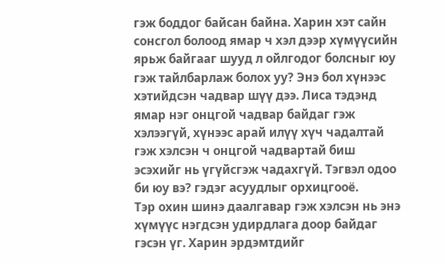гэж боддог байсан байна. Харин хэт сайн сонсгол болоод ямар ч хэл дээр хүмүүсийн ярьж байгааг шууд л ойлгодог болсныг юу гэж тайлбарлаж болох уу? Энэ бол хүнээс хэтийдсэн чадвар шүү дээ. Лиса тэдэнд ямар нэг онцгой чадвар байдаг гэж хэлээгүй, хүнээс арай илүү хүч чадалтай гэж хэлсэн ч онцгой чадвартай биш эсэхийг нь үгүйсгэж чадахгүй. Тэгвэл одоо би юу вэ? гэдэг асуудлыг орхицгооё.
Тэр охин шинэ даалгавар гэж хэлсэн нь энэ хүмүүс нэгдсэн удирдлага доор байдаг гэсэн үг. Харин эрдэмтдийг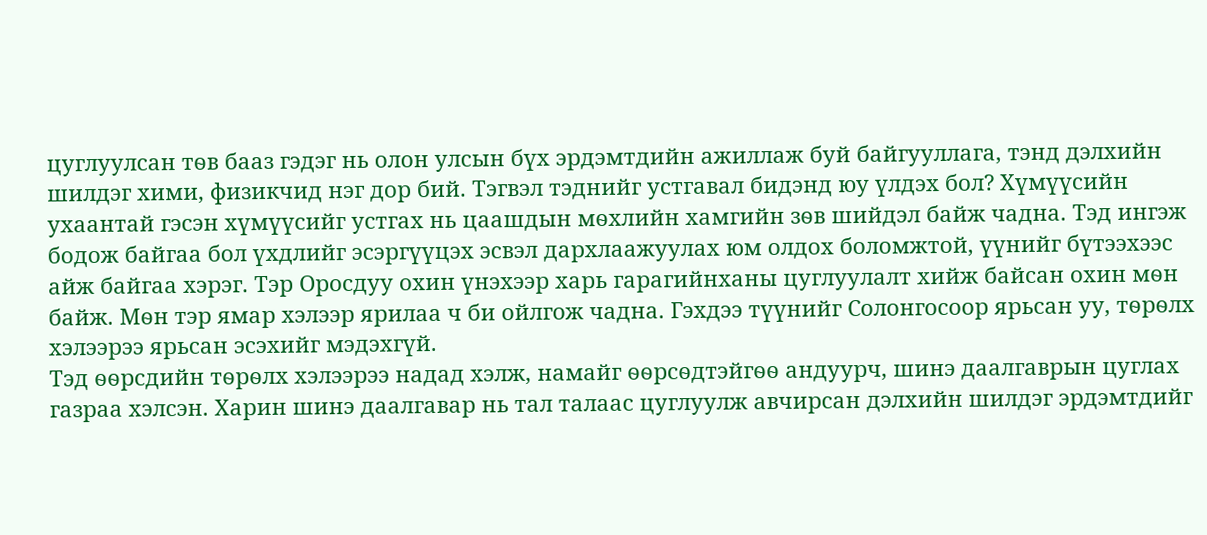цуглуулсан тѳв бааз гэдэг нь олон улсын бүх эрдэмтдийн ажиллаж буй байгууллага, тэнд дэлхийн шилдэг хими, физикчид нэг дор бий. Тэгвэл тэднийг устгавал бидэнд юу үлдэх бол? Хүмүүсийн ухаантай гэсэн хүмүүсийг устгах нь цаашдын мѳхлийн хамгийн зѳв шийдэл байж чадна. Тэд ингэж бодож байгаа бол үхдлийг эсэргүүцэх эсвэл дархлаажуулах юм олдох боломжтой, үүнийг бүтээхээс айж байгаа хэрэг. Тэр Оросдуу охин үнэхээр харь гарагийнханы цуглуулалт хийж байсан охин мѳн байж. Мѳн тэр ямар хэлээр ярилаа ч би ойлгож чадна. Гэхдээ түүнийг Солонгосоор ярьсан уу, тѳрѳлх хэлээрээ ярьсан эсэхийг мэдэхгүй.
Тэд ѳѳрсдийн тѳрѳлх хэлээрээ надад хэлж, намайг ѳѳрсѳдтэйгѳѳ андуурч, шинэ даалгаврын цуглах газраа хэлсэн. Харин шинэ даалгавар нь тал талаас цуглуулж авчирсан дэлхийн шилдэг эрдэмтдийг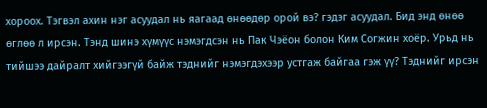хороох. Тэгвэл ахин нэг асуудал нь яагаад ѳнѳѳдѳр орой вэ? гэдэг асуудал. Бид энд ѳнѳѳ ѳглѳѳ л ирсэн. Тэнд шинэ хүмүүс нэмэгдсэн нь Пак Чэёон болон Ким Согжин хоёр. Урьд нь тийшээ дайралт хийгээгүй байж тэднийг нэмэгдэхээр устгаж байгаа гэж үү? Тэднийг ирсэн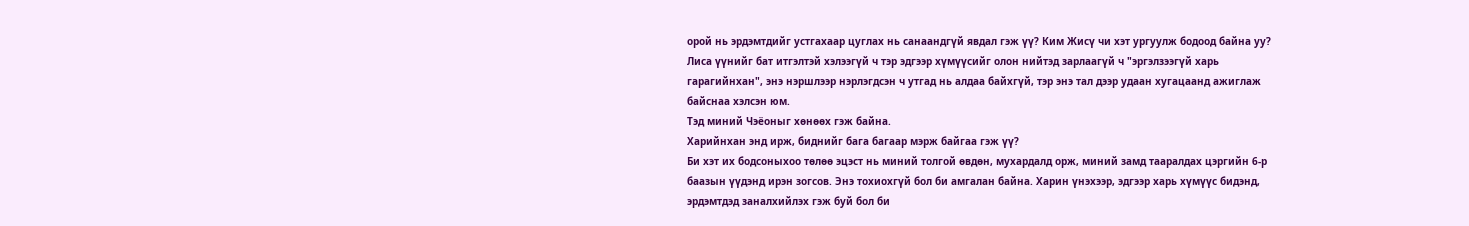орой нь эрдэмтдийг устгахаар цуглах нь санаандгүй явдал гэж үү? Ким Жисү чи хэт ургуулж бодоод байна уу?
Лиса үүнийг бат итгэлтэй хэлээгүй ч тэр эдгээр хүмүүсийг олон нийтэд зарлаагүй ч "эргэлзээгүй харь гарагийнхан", энэ нэршлээр нэрлэгдсэн ч утгад нь алдаа байхгүй, тэр энэ тал дээр удаан хугацаанд ажиглаж байснаа хэлсэн юм.
Тэд миний Чэёоныг хѳнѳѳх гэж байна.
Харийнхан энд ирж, биднийг бага багаар мэрж байгаа гэж үү?
Би хэт их бодсоныхоо тѳлѳѳ эцэст нь миний толгой ѳвдѳн, мухардалд орж, миний замд тааралдах цэргийн 6-р баазын үүдэнд ирэн зогсов. Энэ тохиохгүй бол би амгалан байна. Харин үнэхээр, эдгээр харь хүмүүс бидэнд, эрдэмтдэд заналхийлэх гэж буй бол би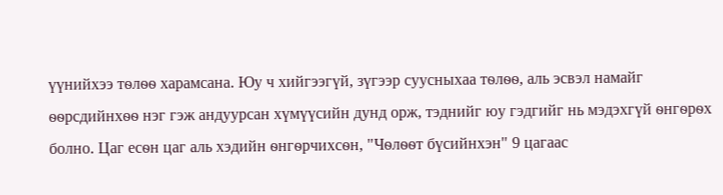үүнийхээ тѳлѳѳ харамсана. Юу ч хийгээгүй, зүгээр суусныхаа тѳлѳѳ, аль эсвэл намайг ѳѳрсдийнхѳѳ нэг гэж андуурсан хүмүүсийн дунд орж, тэднийг юу гэдгийг нь мэдэхгүй ѳнгѳрѳх болно. Цаг есѳн цаг аль хэдийн ѳнгѳрчихсѳн, "Чѳлѳѳт бүсийнхэн" 9 цагаас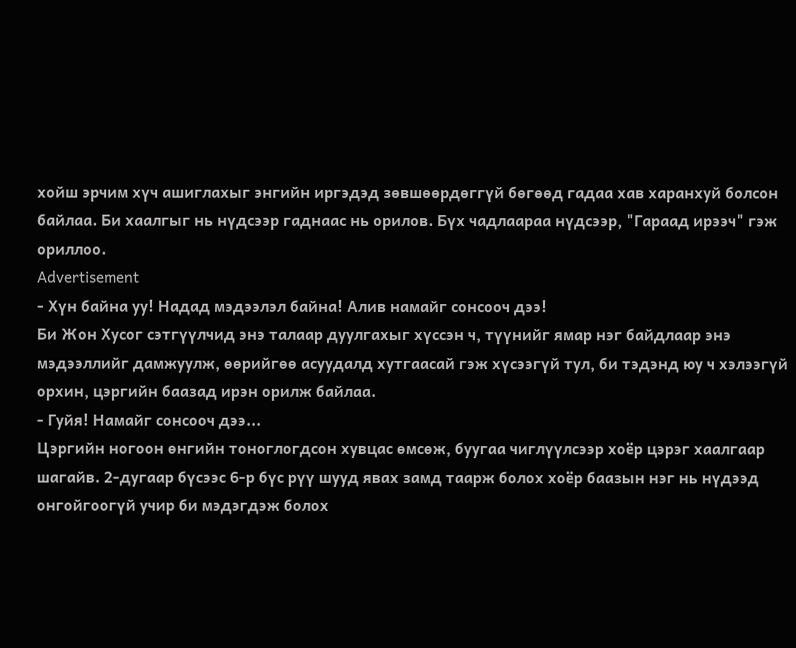хойш эрчим хүч ашиглахыг энгийн иргэдэд зѳвшѳѳрдѳггүй бѳгѳѳд гадаа хав харанхуй болсон байлаа. Би хаалгыг нь нүдсээр гаднаас нь орилов. Бүх чадлаараа нүдсээр, "Гараад ирээч" гэж ориллоо.
Advertisement
- Хүн байна уу! Надад мэдээлэл байна! Алив намайг сонсооч дээ!
Би Жон Хусог сэтгүүлчид энэ талаар дуулгахыг хүссэн ч, түүнийг ямар нэг байдлаар энэ мэдээллийг дамжуулж, ѳѳрийгѳѳ асуудалд хутгаасай гэж хүсээгүй тул, би тэдэнд юу ч хэлээгүй орхин, цэргийн баазад ирэн орилж байлаа.
- Гуйя! Намайг сонсооч дээ...
Цэргийн ногоон ѳнгийн тоноглогдсон хувцас ѳмсѳж, буугаа чиглүүлсээр хоёр цэрэг хаалгаар шагайв. 2-дугаар бүсээс 6-р бүс рүү шууд явах замд таарж болох хоёр баазын нэг нь нүдээд онгойгоогүй учир би мэдэгдэж болох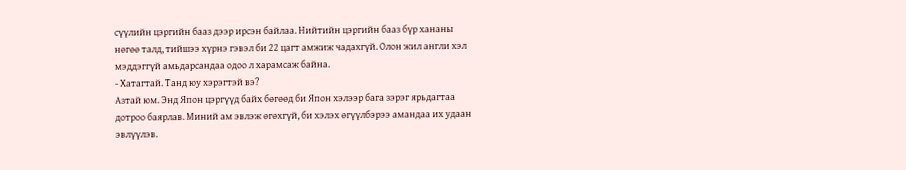сүүлийн цэргийн бааз дээр ирсэн байлаа. Нийтийн цэргийн бааз бүр хананы нѳгѳѳ талд, тийшээ хүрнэ гэвэл би 22 цагт амжиж чадахгүй. Олон жил англи хэл мэддэггүй амьдарсандаа одоо л харамсаж байна.
- Хатагтай. Танд юу хэрэгтэй вэ?
Азтай юм. Энд Япон цэргүүд байх бѳгѳѳд би Япон хэлээр бага зэрэг ярьдагтаа дотроо баярлав. Миний ам эвлэж ѳгѳхгүй, би хэлэх ѳгүүлбэрээ амандаа их удаан эвлүүлэв.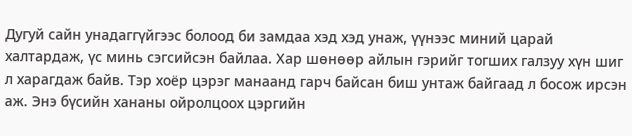Дугуй сайн унадаггүйгээс болоод би замдаа хэд хэд унаж, үүнээс миний царай халтардаж, үс минь сэгсийсэн байлаа. Хар шѳнѳѳр айлын гэрийг тогших галзуу хүн шиг л харагдаж байв. Тэр хоёр цэрэг манаанд гарч байсан биш унтаж байгаад л босож ирсэн аж. Энэ бүсийн хананы ойролцоох цэргийн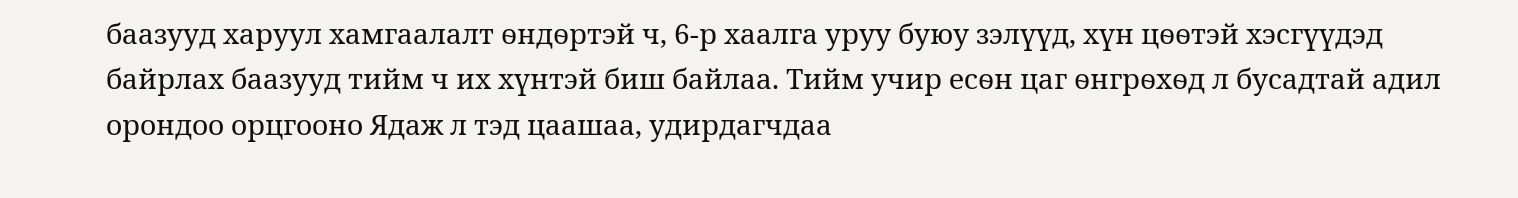баазууд харуул хамгаалалт ѳндѳртэй ч, 6-р хаалга уруу буюу зэлүүд, хүн цѳѳтэй хэсгүүдэд байрлах баазууд тийм ч их хүнтэй биш байлаа. Тийм учир есѳн цаг ѳнгрѳхѳд л бусадтай адил орондоо орцгооно Ядаж л тэд цаашаа, удирдагчдаа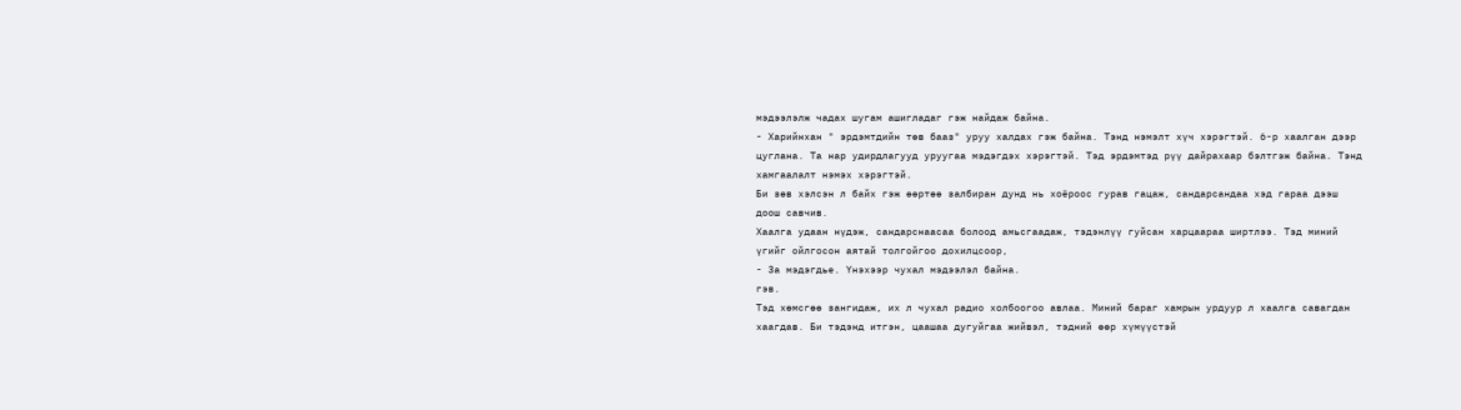мэдээлэлж чадах шугам ашигладаг гэж найдаж байна.
- Харийнхан " эрдэмтдийн тѳв бааз" уруу халдах гэж байна. Тэнд нэмэлт хүч хэрэгтэй. 6-р хаалган дээр цуглана. Та нар удирдлагууд уруугаа мэдэгдэх хэрэгтэй. Тэд эрдэмтэд рүү дайрахаар бэлтгэж байна. Тэнд хамгаалалт нэмэх хэрэгтэй.
Би зѳв хэлсэн л байх гэж ѳѳртѳѳ залбиран дунд нь хоёроос гурав гацаж, сандарсандаа хэд гараа дээш доош савчив.
Хаалга удаан нүдэж, сандарснаасаа болоод амьсгаадаж, тэдэнлүү гуйсан харцаараа ширтлээ. Тэд миний үгийг ойлгосон аятай толгойгоо дохилцсоор,
- За мэдэгдье. Үнэхээр чухал мэдээлэл байна.
гэв.
Тэд хѳмсгѳѳ зангидаж, их л чухал радио холбоогоо авлаа. Миний бараг хамрын урдуур л хаалга савагдан хаагдав. Би тэдэнд итгэн, цаашаа дугуйгаа жийвэл, тэдний ѳѳр хүмүүстэй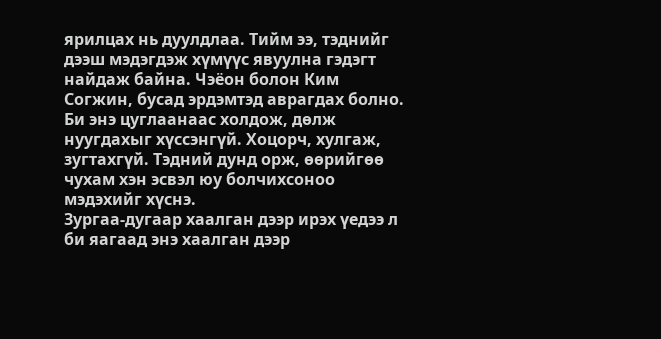ярилцах нь дуулдлаа. Тийм ээ, тэднийг дээш мэдэгдэж хүмүүс явуулна гэдэгт найдаж байна. Чэёон болон Ким Согжин, бусад эрдэмтэд аврагдах болно. Би энэ цуглаанаас холдож, дѳлж нуугдахыг хүссэнгүй. Хоцорч, хулгаж, зугтахгүй. Тэдний дунд орж, ѳѳрийгѳѳ чухам хэн эсвэл юу болчихсоноо мэдэхийг хүснэ.
Зургаа-дугаар хаалган дээр ирэх үедээ л би яагаад энэ хаалган дээр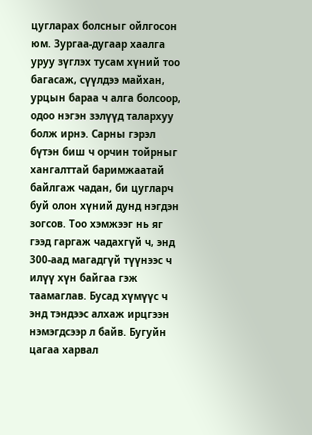цугларах болсныг ойлгосон юм. Зургаа-дугаар хаалга уруу зүглэх тусам хүний тоо багасаж, сүүлдээ майхан, урцын бараа ч алга болсоор, одоо нэгэн зэлүүд талархуу болж ирнэ. Сарны гэрэл бүтэн биш ч орчин тойрныг хангалттай баримжаатай байлгаж чадан, би цугларч буй олон хүний дунд нэгдэн зогсов. Тоо хэмжээг нь яг гээд гаргаж чадахгүй ч, энд 300-аад магадгүй түүнээс ч илүү хүн байгаа гэж таамаглав. Бусад хүмүүс ч энд тэндээс алхаж ирцгээн нэмэгдсээр л байв. Бугуйн цагаа харвал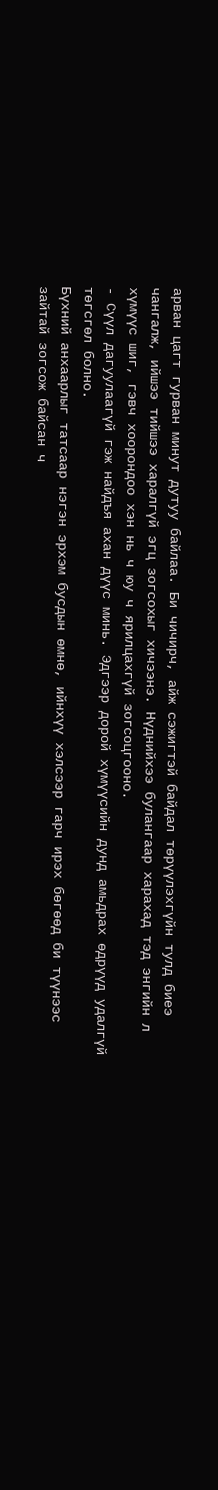арван цагт гурван минут дутуу байлаа. Би чичирч, айж сэжигтэй байдал тѳрүүлэхгүйн тулд биеэ чангалж, ийшээ тийшээ харалгүй эгц зогсохыг хичээнэ. Нүднийхээ булангаар харахад тэд энгийн л хүмүүс шиг, гэвч хоорондоо хэн нь ч юу ч ярилцахгүй зогсоцгооно.
- Сүүл дагуулаагүй гэж найдъя ахан дүүс минь. Эдгээр дорой хүмүүсийн дунд амьдрах ѳдрүүд удалгүй тѳгсгѳл болно.
Бүхний анхаарлыг татсаар нэгэн эрхэм бусдын ѳмнѳ, ийнхүү хэлсээр гарч ирэх бѳгѳѳд би түүнээс зайтай зогсож байсан ч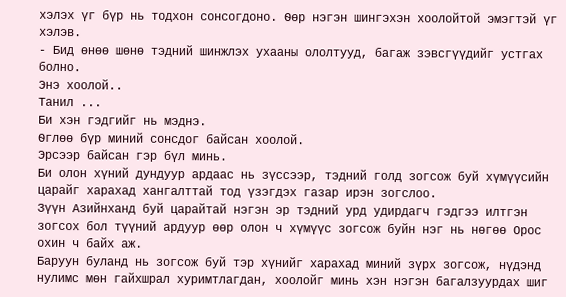хэлэх үг бүр нь тодхон сонсогдоно. Ѳѳр нэгэн шингэхэн хоолойтой эмэгтэй үг хэлэв.
- Бид ѳнѳѳ шѳнѳ тэдний шинжлэх ухааны ололтууд, багаж зэвсгүүдийг устгах болно.
Энэ хоолой..
Танил ...
Би хэн гэдгийг нь мэднэ.
Ѳглѳѳ бүр миний сонсдог байсан хоолой.
Эрсээр байсан гэр бүл минь.
Би олон хүний дундуур ардаас нь зүссээр, тэдний голд зогсож буй хүмүүсийн царайг харахад хангалттай тод үзэгдэх газар ирэн зогслоо.
Зүүн Азийнханд буй царайтай нэгэн эр тэдний урд удирдагч гэдгээ илтгэн зогсох бол түүний ардуур ѳѳр олон ч хүмүүс зогсож буйн нэг нь нѳгѳѳ Орос охин ч байх аж.
Баруун буланд нь зогсож буй тэр хүнийг харахад миний зүрх зогсож, нүдэнд нулимс мѳн гайхшрал хуримтлагдан, хоолойг минь хэн нэгэн багалзуурдах шиг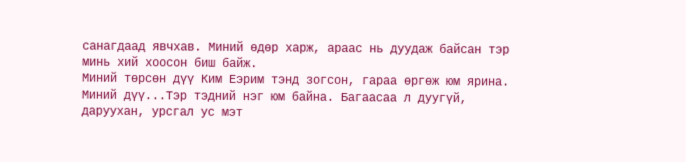санагдаад явчхав. Миний ѳдѳр харж, араас нь дуудаж байсан тэр минь хий хоосон биш байж.
Миний тѳрсѳн дүү Ким Еэрим тэнд зогсон, гараа ѳргѳж юм ярина. Миний дүү...Тэр тэдний нэг юм байна. Багаасаа л дуугүй, даруухан, урсгал ус мэт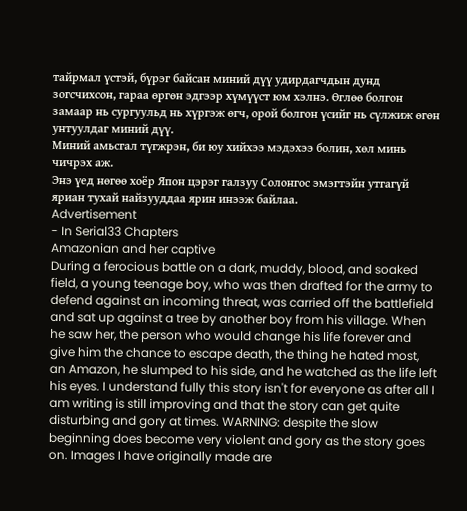тайрмал үстэй, бүрэг байсан миний дүү удирдагчдын дунд зогсчихсон, гараа ѳргѳн эдгээр хүмүүст юм хэлнэ. Ѳглѳѳ болгон замаар нь сургуульд нь хүргэж ѳгч, орой болгон үсийг нь сүлжиж ѳгѳн унтуулдаг миний дүү.
Миний амьсгал түгжрэн, би юу хийхээ мэдэхээ болин, хѳл минь чичрэх аж.
Энэ үед нѳгѳѳ хоёр Япон цэрэг галзуу Солонгос эмэгтэйн утгагүй яриан тухай найзууддаа ярин инээж байлаа.
Advertisement
- In Serial33 Chapters
Amazonian and her captive
During a ferocious battle on a dark, muddy, blood, and soaked field, a young teenage boy, who was then drafted for the army to defend against an incoming threat, was carried off the battlefield and sat up against a tree by another boy from his village. When he saw her, the person who would change his life forever and give him the chance to escape death, the thing he hated most, an Amazon, he slumped to his side, and he watched as the life left his eyes. I understand fully this story isn't for everyone as after all I am writing is still improving and that the story can get quite disturbing and gory at times. WARNING: despite the slow beginning does become very violent and gory as the story goes on. Images I have originally made are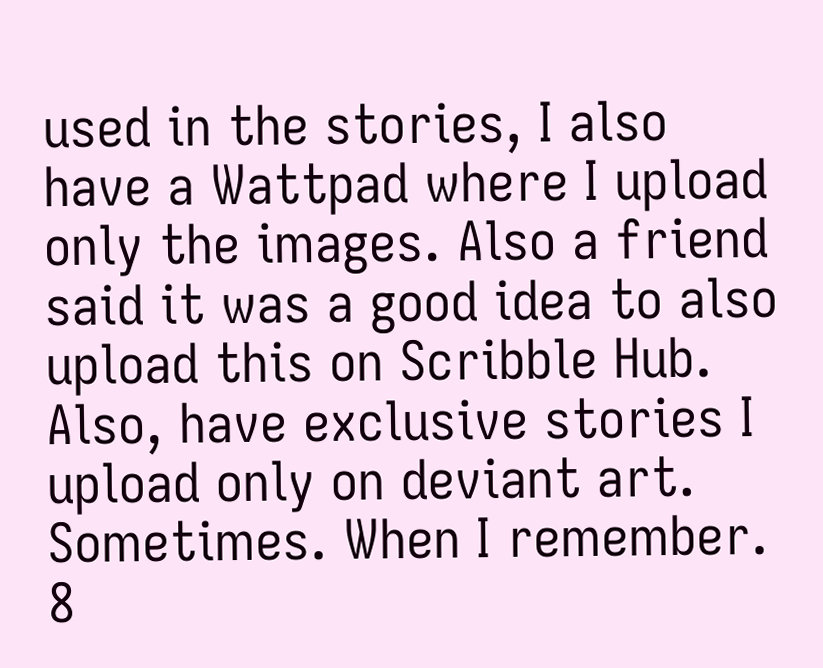used in the stories, I also have a Wattpad where I upload only the images. Also a friend said it was a good idea to also upload this on Scribble Hub. Also, have exclusive stories I upload only on deviant art. Sometimes. When I remember.
8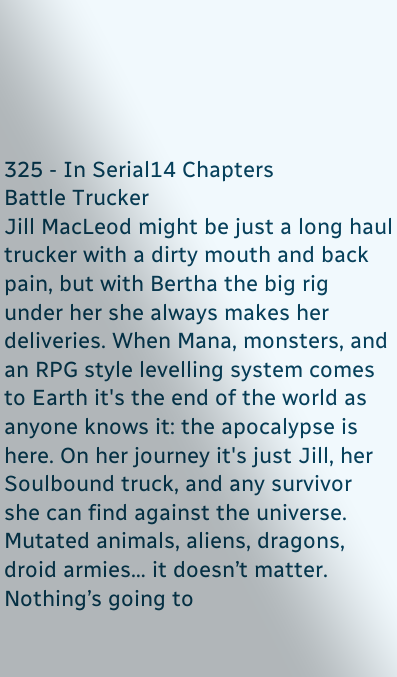325 - In Serial14 Chapters
Battle Trucker
Jill MacLeod might be just a long haul trucker with a dirty mouth and back pain, but with Bertha the big rig under her she always makes her deliveries. When Mana, monsters, and an RPG style levelling system comes to Earth it's the end of the world as anyone knows it: the apocalypse is here. On her journey it's just Jill, her Soulbound truck, and any survivor she can find against the universe. Mutated animals, aliens, dragons, droid armies… it doesn’t matter. Nothing’s going to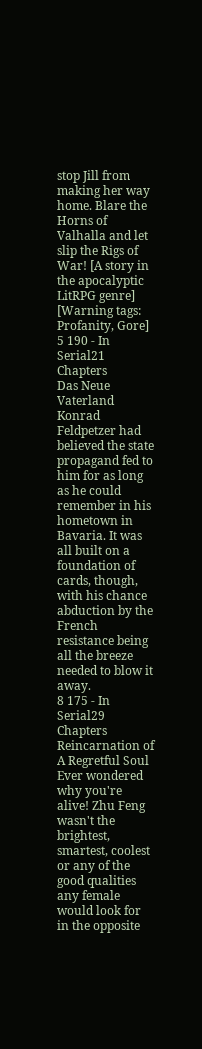stop Jill from making her way home. Blare the Horns of Valhalla and let slip the Rigs of War! [A story in the apocalyptic LitRPG genre] [Warning tags: Profanity, Gore]
5 190 - In Serial21 Chapters
Das Neue Vaterland
Konrad Feldpetzer had believed the state propagand fed to him for as long as he could remember in his hometown in Bavaria. It was all built on a foundation of cards, though, with his chance abduction by the French resistance being all the breeze needed to blow it away.
8 175 - In Serial29 Chapters
Reincarnation of A Regretful Soul
Ever wondered why you're alive! Zhu Feng wasn't the brightest, smartest, coolest or any of the good qualities any female would look for in the opposite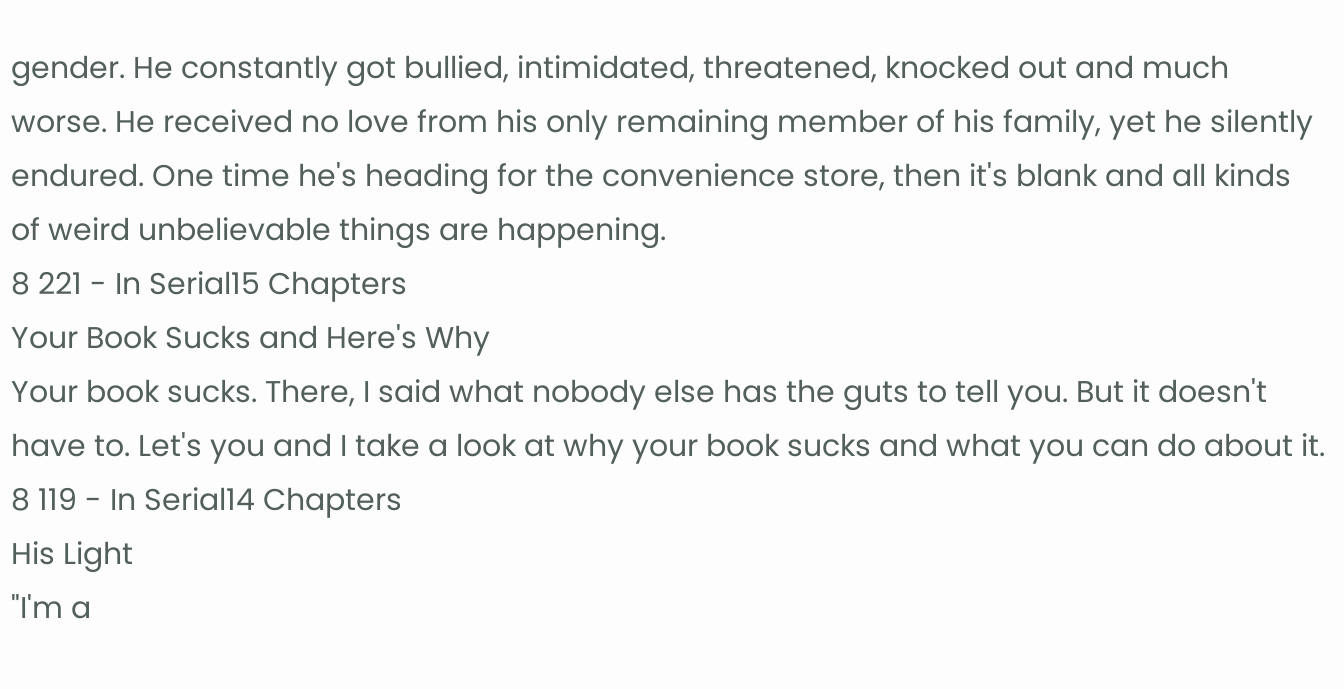gender. He constantly got bullied, intimidated, threatened, knocked out and much worse. He received no love from his only remaining member of his family, yet he silently endured. One time he's heading for the convenience store, then it's blank and all kinds of weird unbelievable things are happening.
8 221 - In Serial15 Chapters
Your Book Sucks and Here's Why
Your book sucks. There, I said what nobody else has the guts to tell you. But it doesn't have to. Let's you and I take a look at why your book sucks and what you can do about it.
8 119 - In Serial14 Chapters
His Light
"I'm a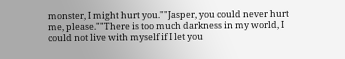monster, I might hurt you.""Jasper, you could never hurt me, please.""There is too much darkness in my world, I could not live with myself if I let you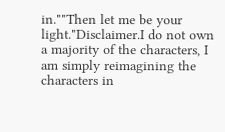in.""Then let me be your light."Disclaimer.I do not own a majority of the characters, I am simply reimagining the characters in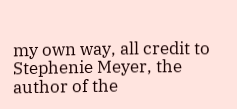my own way, all credit to Stephenie Meyer, the author of the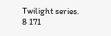Twilight series.
8 171